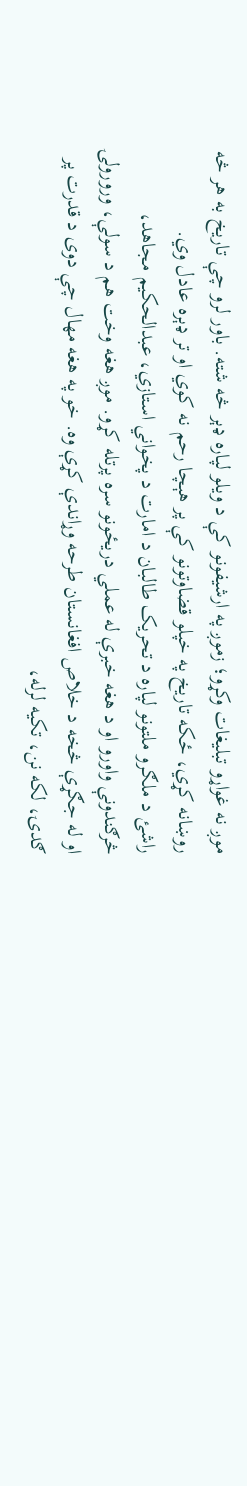موږ نه غواړو تبلیغات وکړو؛ زموږ په ارشیفونو کې د ویلو لپاره ډېر څه شته. باور لرو چې تاریخ به هر څه روښانه کړي، ځکه تاریخ په خپلو قضاوتونو کې پر هېچا رحم نه کوي او تر ډېره عادل وي.
راشئ د ملګرو ملتونو لپاره د تحریک طالبان د امارت د پخواني استازي، عبدالحکیم مجاهد، څرګندونې واورو او د هغه خبرې له عملي دریځونو سره پرتله کړو. موږ هغه وخت هم د سولې، ورورولۍ او له جګړې څخه د خلاص افغانستان طرحه وړاندې کړې وه. خو په هغه مهال چې دوی د قدرت پر ګدۍ، لکه نن، تکیه لرله،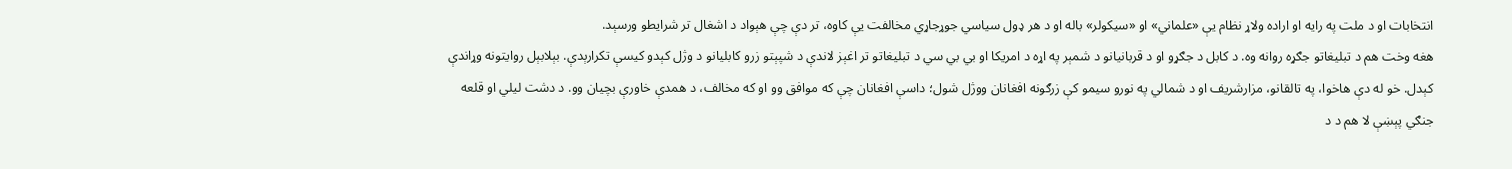انتخابات او د ملت په رایه او اراده ولاړ نظام یې «علماني» او «سیکولر» باله او د هر ډول سیاسي جوړجاړي مخالفت یې کاوه، تر دې چې هېواد د اشغال تر شرایطو ورسېد.
هغه وخت هم د تبلیغاتو جګړه روانه وه. د کابل د جګړو او د قربانیانو د شمېر په اړه د امریکا او بي بي سي د تبلیغاتو تر اغېز لاندې د شپېتو زرو کابلیانو د وژل کېدو کیسې تکرارېدې. بېلابېل روایتونه وړاندې کېدل. خو له دې هاخوا، په تالقانو، مزارشریف او د شمالي په نورو سیمو کې زرګونه افغانان ووژل شول؛ داسې افغانان چې که موافق وو او که مخالف، د همدې خاورې بچیان وو. د دشت لیلي او قلعه جنګي پېښې لا هم د د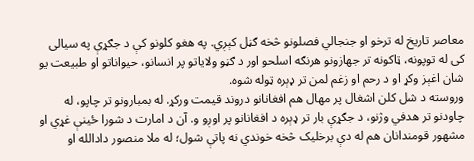معاصر تاریخ له ترخو او جنجالي فصلونو څخه ګڼل کېږي. په هغو کلونو کې د جګړې په سیالی کی له توپونه، ټاکونه تر جهازونو هرنګه اسلحو اور د ګڼو ولایاتو پر انسانو، حیواناتو او طبیعت یو شان اغېز وکړ او د رحم او زغم لمن تر ډېره ټوله شوه.
وروسته د شل کلن اشغال پر مهال هم افغانانو دروند قیمت ورکړ. له بمبارونو تر چاپو، له چاودنو تر هدفي وژنو، د جګړې بار تر ډېره د افغانانو پر اوږو و. آن د امارت د شورا ځینې غړي او مشهور قومندانان هم له دې برخلیک څخه خوندي نه پاتې شول؛ له ملا منصور دادالله او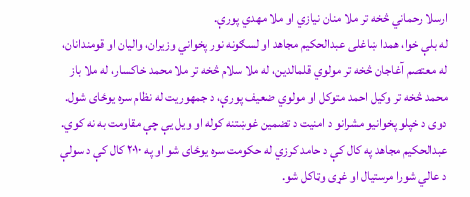ارسلا رحماني څخه تر ملا منان نیازي او ملا مهدي پورې.
له بلې خوا، همدا ښاغلی عبدالحکیم مجاهد او لسګونه نور پخواني وزیران، والیان او قومندانان، له معتصم آغاجان څخه تر مولوي قلمالدین، له ملا سلام څخه تر ملا محمد خاکسار، له ملا باز محمد څخه تر وکیل احمد متوکل او مولوي ضعیف پورې، د جمهوریت له نظام سره یوځای شول. دوی د خپلو پخوانیو مشرانو د امنیت د تضمین غوښتنه کوله او ویل یې چې مقاومت به نه کوي.
عبدالحکیم مجاهد په کال کې د حامد کرزي له حکومت سره یوځای شو او په ۲۰۱۰ کال کې د سولې د عالي شورا مرستیال او غړی وټاکل شو.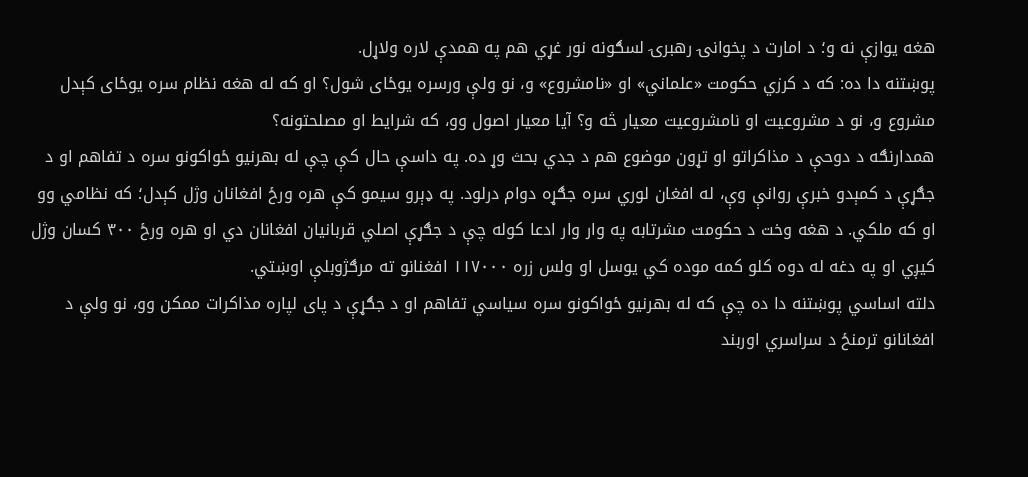هغه یوازې نه و؛ د امارت د پخوانۍ رهبرۍ لسګونه نور غړي هم په همدې لاره ولاړل.
پوښتنه دا ده: که د کرزي حکومت «علماني» او «نامشروع» و، نو ولې ورسره یوځای شول؟ او که له هغه نظام سره یوځای کېدل مشروع و، نو د مشروعیت او نامشروعیت معیار څه و؟ آیا معیار اصول وو، که شرایط او مصلحتونه؟
همدارنګه د دوحې د مذاکراتو او تړون موضوع هم د جدي بحث وړ ده. په داسې حال کې چې له بهرنیو ځواکونو سره د تفاهم او د جګړې د کمېدو خبرې روانې وې، له افغان لوري سره جګړه دوام درلود. په ډېرو سیمو کې هره ورځ افغانان وژل کېدل؛ که نظامي وو او که ملکي. د هغه وخت د حکومت مشرتابه په وار وار ادعا کوله چې د جګړې اصلي قربانیان افغانان دي او هره ورځ ۳۰۰ کسان وژل کیږي او په دغه له دوه کلو کمه موده کي یوسل او ولس زره ۱۱۷۰۰۰ افغنانو ته مرګژوبلې اوښتي.
دلته اساسي پوښتنه دا ده چې که له بهرنیو ځواکونو سره سیاسي تفاهم او د جګړې د پای لپاره مذاکرات ممکن وو، نو ولې د افغانانو ترمنځ د سراسري اوربند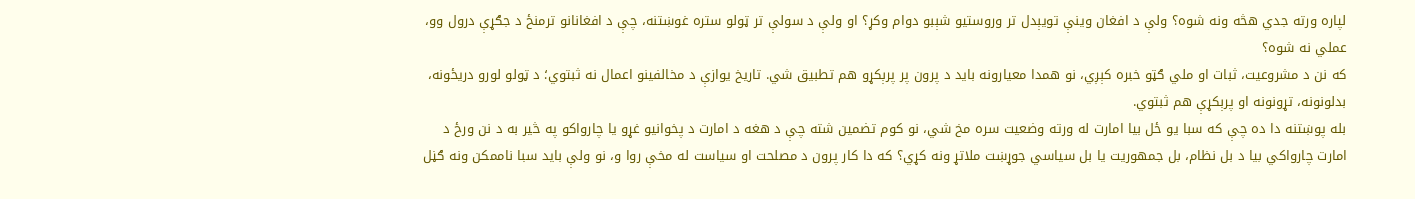لپاره ورته جدي هڅه ونه شوه؟ ولې د افغان وینې تویېدل تر وروستیو شېبو دوام وکړ؟ او ولې د سولې تر ټولو ستره غوښتنه، چې د افغانانو ترمنځ د جګړې درول وو، عملي نه شوه؟
که نن د مشروعیت، ثبات او ملي ګټو خبره کېږي، نو همدا معیارونه باید د پرون پر پرېکړو هم تطبیق شي. تاریخ یوازې د مخالفینو اعمال نه ثبتوي؛ د ټولو لورو دریځونه، بدلونونه، تړونونه او پرېکړې هم ثبتوي.
بله پوښتنه دا ده چې که سبا یو ځل بیا امارت له ورته وضعیت سره مخ شي، نو کوم تضمین شته چې د هغه د امارت د پخوانیو غړو یا چارواکو په څیر به د نن ورځ د امارت چارواکي بیا د بل نظام، بل جمهوریت یا بل سیاسي جوړښت ملاتړ ونه کړي؟ که دا کار پرون د مصلحت او سیاست له مخې روا و، نو ولې باید سبا ناممکن ونه ګڼل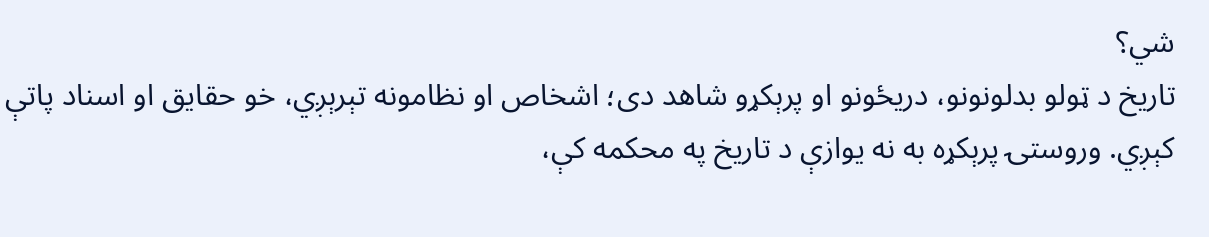شي؟
تاریخ د ټولو بدلونونو، دریځونو او پرېکړو شاهد دی؛ اشخاص او نظامونه تېرېږي، خو حقایق او اسناد پاتې کېږي. وروستۍ پرېکړه به نه یوازې د تاریخ په محکمه کې،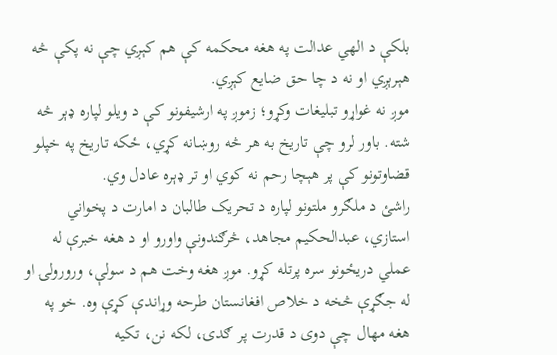بلکې د الهي عدالت په هغه محکمه کې هم کېږي چې نه پکې څه هېرېږي او نه د چا حق ضایع کېږي.
موږ نه غواړو تبلیغات وکړو؛ زموږ په ارشیفونو کې د ویلو لپاره ډېر څه شته. باور لرو چې تاریخ به هر څه روښانه کړي، ځکه تاریخ په خپلو قضاوتونو کې پر هېچا رحم نه کوي او تر ډېره عادل وي.
راشئ د ملګرو ملتونو لپاره د تحریک طالبان د امارت د پخواني استازي، عبدالحکیم مجاهد، څرګندونې واورو او د هغه خبرې له عملي دریځونو سره پرتله کړو. موږ هغه وخت هم د سولې، ورورولۍ او له جګړې څخه د خلاص افغانستان طرحه وړاندې کړې وه. خو په هغه مهال چې دوی د قدرت پر ګدۍ، لکه نن، تکیه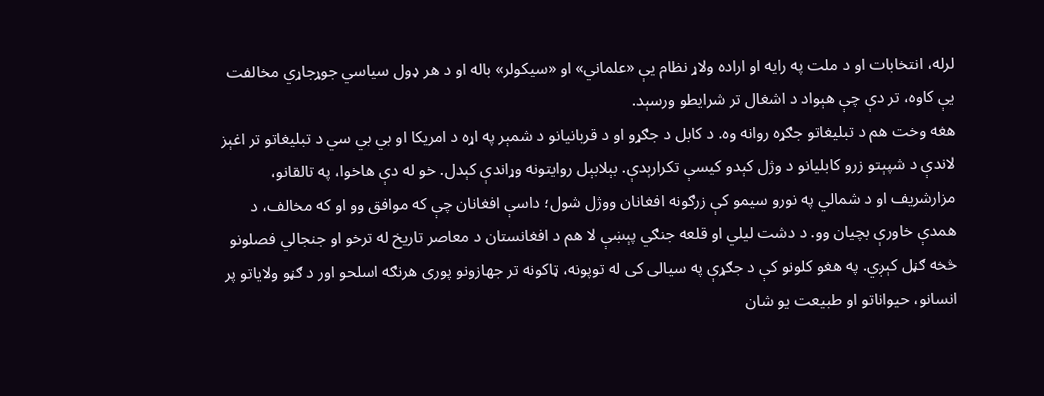لرله، انتخابات او د ملت په رایه او اراده ولاړ نظام یې «علماني» او «سیکولر» باله او د هر ډول سیاسي جوړجاړي مخالفت یې کاوه، تر دې چې هېواد د اشغال تر شرایطو ورسېد.
هغه وخت هم د تبلیغاتو جګړه روانه وه. د کابل د جګړو او د قربانیانو د شمېر په اړه د امریکا او بي بي سي د تبلیغاتو تر اغېز لاندې د شپېتو زرو کابلیانو د وژل کېدو کیسې تکرارېدې. بېلابېل روایتونه وړاندې کېدل. خو له دې هاخوا، په تالقانو، مزارشریف او د شمالي په نورو سیمو کې زرګونه افغانان ووژل شول؛ داسې افغانان چې که موافق وو او که مخالف، د همدې خاورې بچیان وو. د دشت لیلي او قلعه جنګي پېښې لا هم د افغانستان د معاصر تاریخ له ترخو او جنجالي فصلونو څخه ګڼل کېږي. په هغو کلونو کې د جګړې په سیالی کی له توپونه، ټاکونه تر جهازونو پوری هرنګه اسلحو اور د ګڼو ولایاتو پر انسانو، حیواناتو او طبیعت یو شان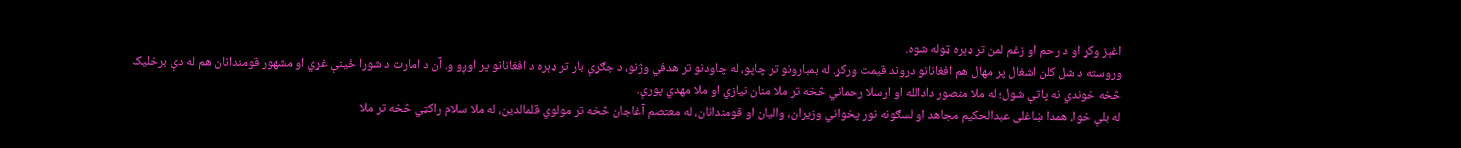اغېز وکړ او د رحم او زغم لمن تر ډېره ټوله شوه.
وروسته د شل کلن اشغال پر مهال هم افغانانو دروند قیمت ورکړ. له بمبارونو تر چاپو، له چاودنو تر هدفي وژنو، د جګړې بار تر ډېره د افغانانو پر اوږو و. آن د امارت د شورا ځینې غړي او مشهور قومندانان هم له دې برخلیک څخه خوندي نه پاتې شول؛ له ملا منصور دادالله او ارسلا رحماني څخه تر ملا منان نیازي او ملا مهدي پورې.
له بلې خوا، همدا ښاغلی عبدالحکیم مجاهد او لسګونه نور پخواني وزیران، والیان او قومندانان، له معتصم آغاجان څخه تر مولوي قلمالدین، له ملا سلام راکټي څخه تر ملا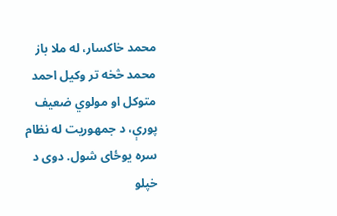محمد خاکسار، له ملا باز محمد څخه تر وکیل احمد متوکل او مولوي ضعیف پورې، د جمهوریت له نظام سره یوځای شول. دوی د خپلو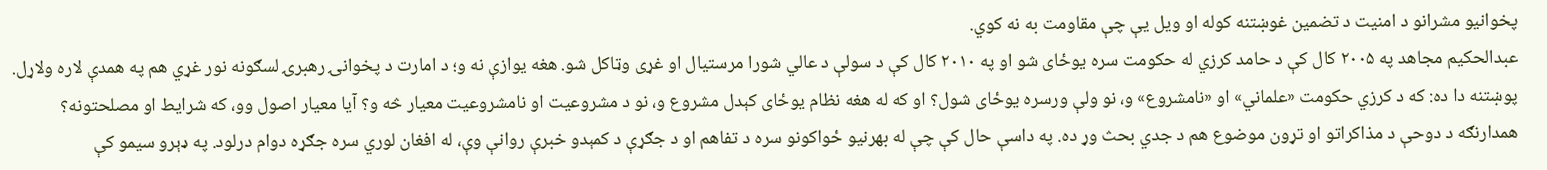پخوانیو مشرانو د امنیت د تضمین غوښتنه کوله او ویل یې چې مقاومت به نه کوي.
عبدالحکیم مجاهد په ۲۰۰۵ کال کې د حامد کرزي له حکومت سره یوځای شو او په ۲۰۱۰ کال کې د سولې د عالي شورا مرستیال او غړی وټاکل شو. هغه یوازې نه و؛ د امارت د پخوانۍ رهبرۍ لسګونه نور غړي هم په همدې لاره ولاړل.
پوښتنه دا ده: که د کرزي حکومت «علماني» او «نامشروع» و، نو ولې ورسره یوځای شول؟ او که له هغه نظام یوځای کېدل مشروع و، نو د مشروعیت او نامشروعیت معیار څه و؟ آیا معیار اصول وو، که شرایط او مصلحتونه؟
همدارنګه د دوحې د مذاکراتو او تړون موضوع هم د جدي بحث وړ ده. په داسې حال کې چې له بهرنیو ځواکونو سره د تفاهم او د جګړې د کمېدو خبرې روانې وې، له افغان لوري سره جګړه دوام درلود. په ډېرو سیمو کې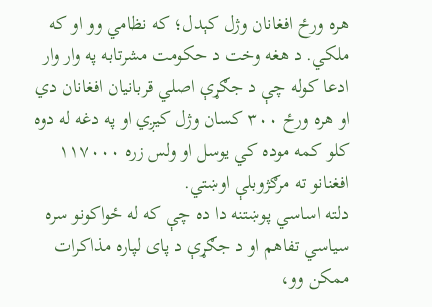هره ورځ افغانان وژل کېدل؛ که نظامي وو او که ملکي. د هغه وخت د حکومت مشرتابه په وار وار ادعا کوله چې د جګړې اصلي قربانیان افغانان دي او هره ورځ ۳۰۰ کسان وژل کیږي او په دغه له دوه کلو کمه موده کي یوسل او ولس زره ۱۱۷۰۰۰ افغنانو ته مرګژوبلې اوښتي.
دلته اساسي پوښتنه دا ده چې که له ځواکونو سره سیاسي تفاهم او د جګړې د پای لپاره مذاکرات ممکن وو،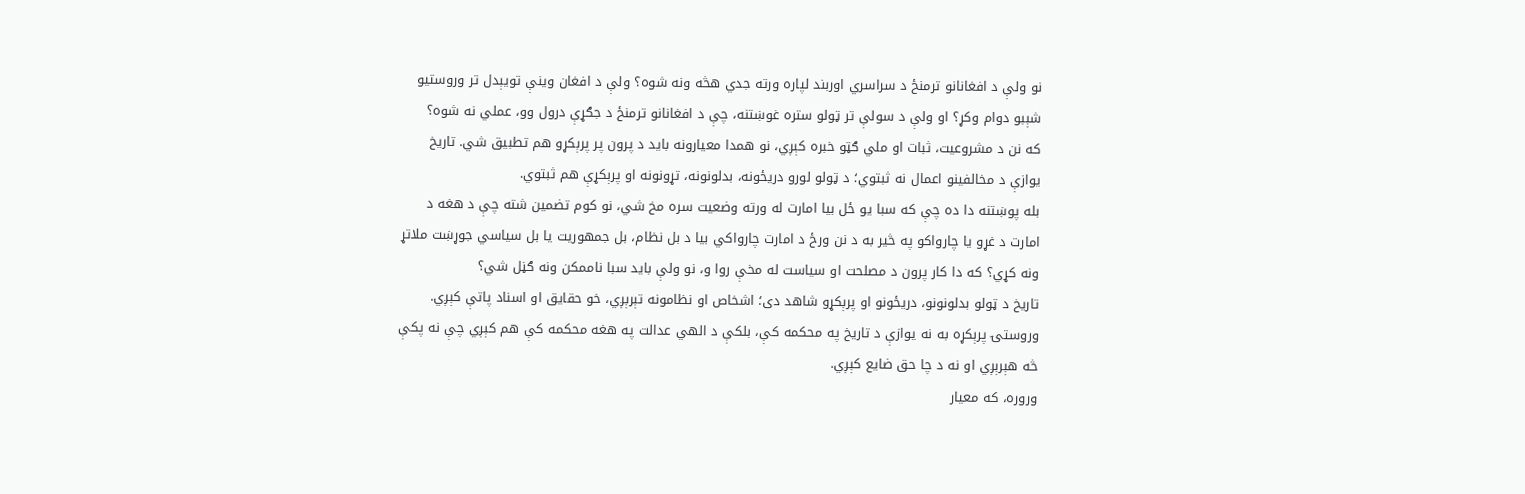نو ولې د افغانانو ترمنځ د سراسري اوربند لپاره ورته جدي هڅه ونه شوه؟ ولې د افغان وینې تویېدل تر وروستیو شېبو دوام وکړ؟ او ولې د سولې تر ټولو ستره غوښتنه، چې د افغانانو ترمنځ د جګړې درول وو، عملي نه شوه؟
که نن د مشروعیت، ثبات او ملي ګټو خبره کېږي، نو همدا معیارونه باید د پرون پر پرېکړو هم تطبیق شي. تاریخ یوازې د مخالفینو اعمال نه ثبتوي؛ د ټولو لورو دریځونه، بدلونونه، تړونونه او پرېکړې هم ثبتوي.
بله پوښتنه دا ده چې که سبا یو ځل بیا امارت له ورته وضعیت سره مخ شي، نو کوم تضمین شته چې د هغه د امارت د غړو یا چارواکو په څیر به د نن ورځ د امارت چارواکي بیا د بل نظام، بل جمهوریت یا بل سیاسي جوړښت ملاتړ ونه کړي؟ که دا کار پرون د مصلحت او سیاست له مخې روا و، نو ولې باید سبا ناممکن ونه ګڼل شي؟
تاریخ د ټولو بدلونونو، دریځونو او پرېکړو شاهد دی؛ اشخاص او نظامونه تېرېږي، خو حقایق او اسناد پاتې کېږي. وروستۍ پرېکړه به نه یوازې د تاریخ په محکمه کې، بلکې د الهي عدالت په هغه محکمه کې هم کېږي چې نه پکې څه هېرېږي او نه د چا حق ضایع کېږي.
وروره، که معیار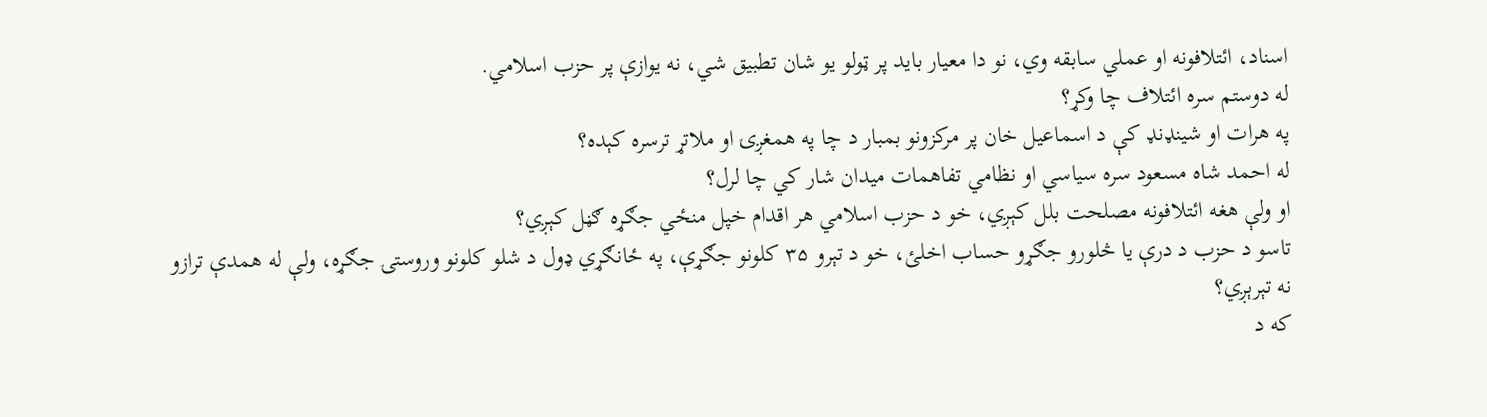اسناد، ائتلافونه او عملي سابقه وي، نو دا معیار باید پر ټولو یو شان تطبیق شي، نه یوازې پر حزب اسلامي.
له دوستم سره ائتلاف چا وکړ؟
په هرات او شینډنډ کې د اسماعیل خان پر مرکزونو بمبار د چا په همغږۍ او ملاتړ ترسره کېده؟
له احمد شاه مسعود سره سیاسي او نظامي تفاهمات میدان شار کي چا لرل؟
او ولې هغه ائتلافونه مصلحت بلل کېږي، خو د حزب اسلامي هر اقدام خپل منځي جګړه ګڼل کېږي؟
تاسو د حزب د درې یا څلورو جګړو حساب اخلئ، خو د تېرو ۳۵ کلونو جګړې، په ځانګړي ډول د شلو کلونو وروستۍ جګړه، ولې له همدې ترازو نه تېرېږي؟
که د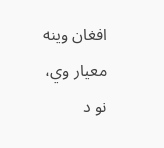افغان وینه معیار وي، نو د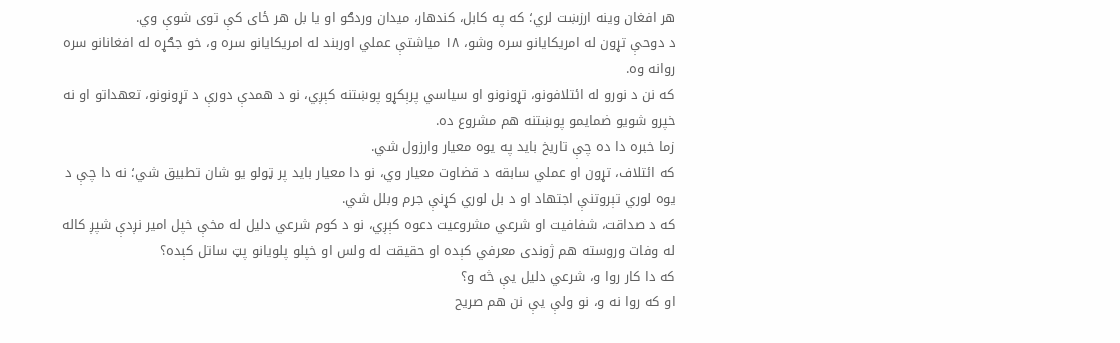هر افغان وینه ارزښت لري؛ که په کابل، کندهار، میدان وردګو او یا بل هر ځای کې توی شوې وي.
د دوحې تړون له امریکایانو سره وشو، ۱۸ میاشتې عملي اوربند له امریکایانو سره و، خو جګړه له افغانانو سره روانه وه.
که نن د نورو له ائتلافونو، تړونونو او سیاسي پرېکړو پوښتنه کېږي، نو د همدې دورې د تړونونو، تعهداتو او نه خپرو شویو ضمایمو پوښتنه هم مشروع ده.
زما خبره دا ده چې تاریخ باید په یوه معیار وارزول شي.
که ائتلاف، تړون او عملي سابقه د قضاوت معیار وي، نو دا معیار باید پر ټولو یو شان تطبیق شي؛ نه دا چې د یوه لوري تېروتنې اجتهاد او د بل لوري کړنې جرم وبلل شي.
که د صداقت، شفافیت او شرعي مشروعیت دعوه کېږي، نو د کوم شرعي دلیل له مخې خپل امیر نږدې شپږ کاله له وفات وروسته هم ژوندی معرفي کېده او حقیقت له ولس او خپلو پلویانو پټ ساتل کېده؟
که دا کار روا و، شرعي دلیل یې څه و؟
او که روا نه و، نو ولې یې نن هم صریح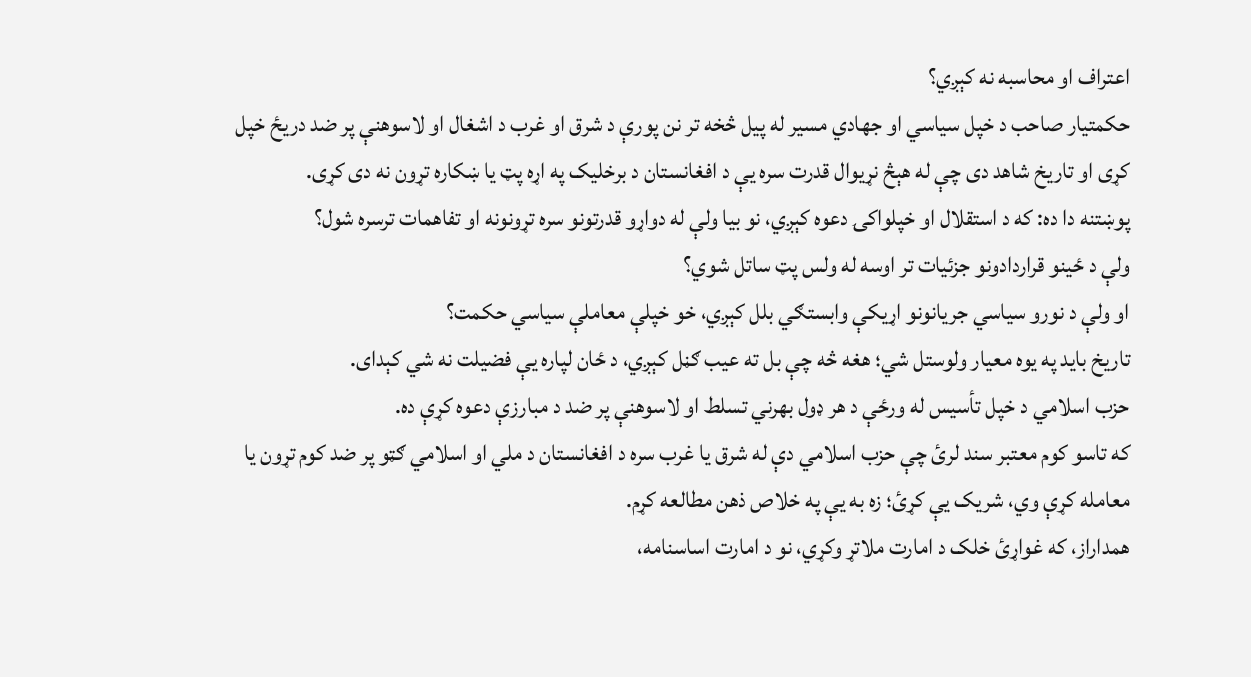اعتراف او محاسبه نه کېږي؟
حکمتیار صاحب د خپل سیاسي او جهادي مسیر له پیل څخه تر نن پورې د شرق او غرب د اشغال او لاسوهنې پر ضد دریځ خپل کړی او تاریخ شاهد دی چې له هېڅ نړیوال قدرت سره یې د افغانستان د برخلیک په اړه پټ یا ښکاره تړون نه دی کړی.
پوښتنه دا ده: که د استقلال او خپلواکۍ دعوه کېږي، نو بیا ولې له دواړو قدرتونو سره تړونونه او تفاهمات ترسره شول؟
ولې د ځینو قراردادونو جزئیات تر اوسه له ولس پټ ساتل شوي؟
او ولې د نورو سیاسي جریانونو اړیکې وابستګي بلل کېږي، خو خپلې معاملې سیاسي حکمت؟
تاریخ باید په یوه معیار ولوستل شي؛ هغه څه چې بل ته عیب ګڼل کېږي، د ځان لپاره یې فضیلت نه شي کېدای.
حزب اسلامي د خپل تأسیس له ورځې د هر ډول بهرني تسلط او لاسوهنې پر ضد د مبارزې دعوه کړې ده.
که تاسو کوم معتبر سند لرئ چې حزب اسلامي دې له شرق یا غرب سره د افغانستان د ملي او اسلامي ګټو پر ضد کوم تړون یا معامله کړې وي، شریک یې کړئ؛ زه به یې په خلاص ذهن مطالعه کړم.
همداراز، که غواړئ خلک د امارت ملاتړ وکړي، نو د امارت اساسنامه،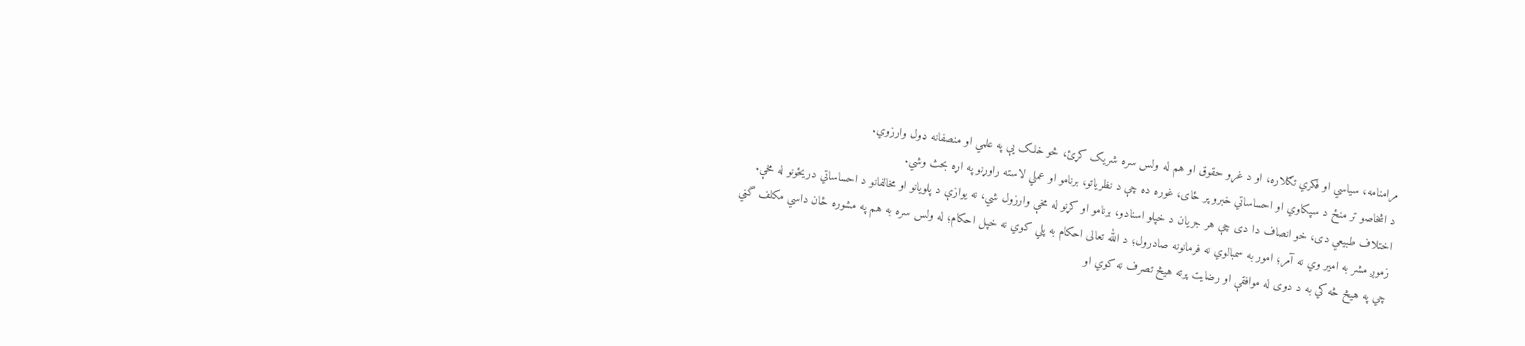مرامنامه، سیاسي او فکري تګلاره، او د غړو حقوق او هم له ولس سره شریک کړئ، څو خلک یې په علمي او منصفانه ډول وارزوي.
د اشخاصو تر منځ د سپکاوي او احساساتي خبرو پر ځای، غوره ده چې د نظریاتو، برنامو او عملي لاسته راوړنو په اړه بحث وشي.
اختلاف طبیعي دی، خو انصاف دا دی چې هر جریان د خپلو اسنادو، برنامو او کړنو له مخې وارزول شي، نه یوازې د پلویانو او مخالفانو د احساساتي دریځونو له مخې.
زموږ مشر به امير وي نه آمر؛ امور به سمبالوي نه فرمانونه صادرول؛ د الله تعالى احكام به پلي كوي نه خپل احكام؛ له ولس سره به هم په مشوره ځان داسي مكلف گڼي چي په هيڅ څه كي به د دوى له موافقې او رضايت پرته هيڅ تصرف نه كوي او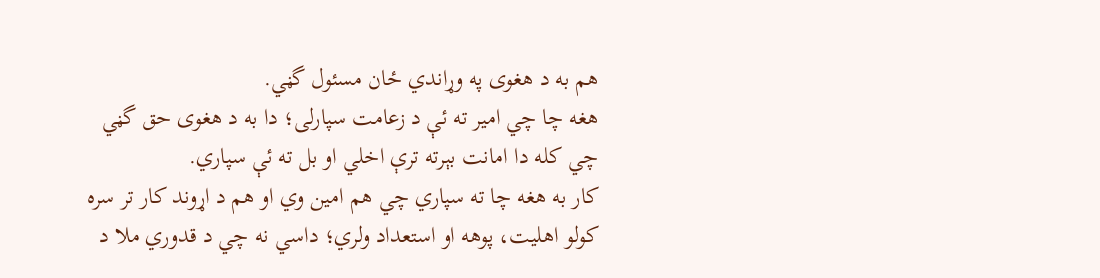هم به د هغوى په وړاندي ځان مسئول گڼي.
هغه چا چي امیر ته ئې د زعامت سپارلى؛ دا به د هغوى حق گڼي چي كله دا امانت بېرته ترې اخلي او بل ته ئې سپاري.
كار به هغه چا ته سپاري چي هم امين وي او هم د اړوند كار تر سره كولو اهليت، پوهه او استعداد ولري؛ داسي نه چي د قدوري ملا د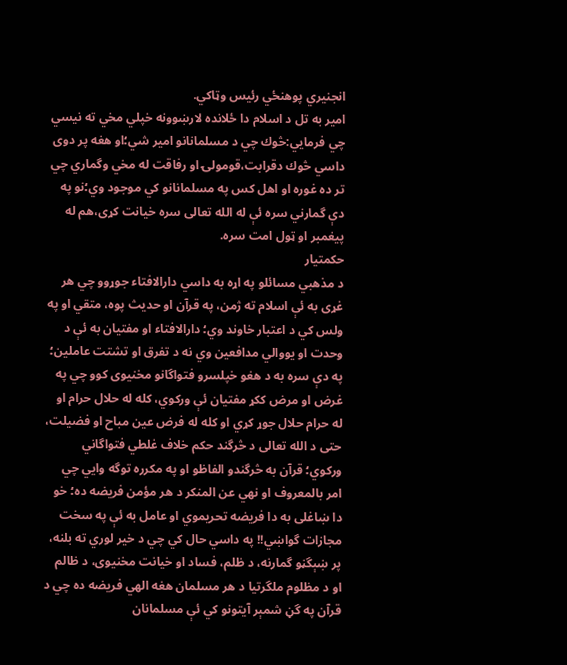انجنيري پوهنځي رئيس وټاكي.
امیر به تل د اسلام دا ځلانده لارښوونه خپلي مخي ته نيسي چي فرمايي:څوك چي د مسلمانانو امير شي؛او هغه پر دوى داسي څوك دقرابت،قومولۍ او رفاقت له مخي وگماري چي تر ده غوره او اهل كس په مسلمانانو كي موجود وي؛نو په دې گمارني سره ئې له الله تعالى سره خيانت كړى،هم له پيغمبر او ټول امت سره.
حکمتیار
د مذهبي مسائلو په اړه به داسي دارالافتاء جوړوو چي هر غړى به ئې اسلام ته ژمن، په قرآن او حديث پوه، متقي او په ولس كي د اعتبار خاوند وي؛ دارالافتاء او مفتيان به ئې د وحدت او يووالي مدافعين وي نه د تفرق او تشتت عاملين؛ په دې سره به د هغو خپلسرو فتواگانو مخنيوى كوو چي په غرض او مرض ككړ مفتيان ئې وركوي، كله له حلال حرام او له حرام حلال جوړ كړي او كله له فرض عين مباح او فضيلت، حتى د الله تعالى د څرگند حكم خلاف غلطي فتواگاني وركوي؛ قرآن به څرگندو الفاظو او په مكرره توگه وايي چي امر بالمعروف او نهي عن المنكر د هر مؤمن فريضه ده؛ خو دا ښاغلى به دا فريضه تحريموي او عامل به ئې په سخت مجازات گواښي!! په داسي حال كي چي د خير لوري ته بلنه، پر ښېگڼو گمارنه، د ظلم، فساد او خيانت مخنيوى، د ظالم او د مظلوم ملگرتيا د هر مسلمان هغه الهي فريضه ده چي د قرآن په گڼ شمېر آيتونو كي ئې مسلمانان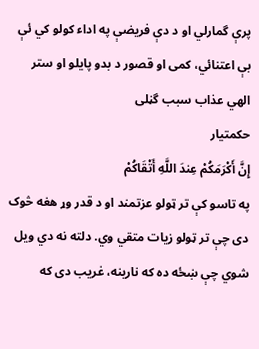پرې گمارلي او د دې فريضې په اداء كولو كي ئې بې اعتنائي، كمى او قصور د بدو پايلو او ستر الهي عذاب سبب گڼلى
حکمتیار
إِنَّ أَكْرَمَكُمْ عِندَ اللَّهِ أَتْقَاكُمْ
په تاسو کې تر ټولو عزتمند او د قدر وړ هغه څوک دی چې تر ټولو زیات متقي وي. دلته نه دي ویل شوي چې ښځه ده که نارینه، غریب دی که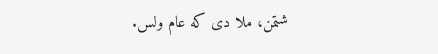شتمن، ملا دی که عام ولس.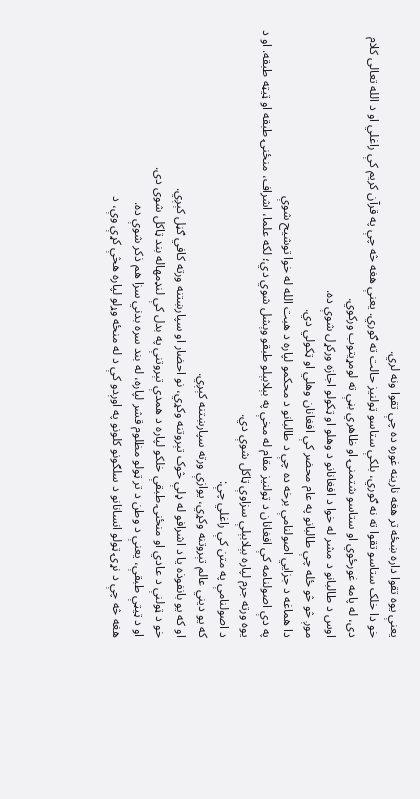یعنې یوه تقوا داره ښځه تر هغه نارینه غوره ده چې تقوا ونه لري.
خو دا خلک ستاسو تقوا ته نه ګوري، بلکې ستاسو ټولنیز حالت ته ګوري. یعنې هغه څه چې په قرآن کریم کې راغلي او د الله تعالی کلام دی، له پامه غورځوي او ستاسو شتمنۍ او ظاهري بڼې ته لومړیتوب ورکوي.
اوس د طالبانو د مشر له خوا د افغانانو د وهلو او ټکولو اجازه ورکړل شوې ده.
موږ څو څو ځله چې طالبانو په عام محضر کې افغانان وهلي او ټکولي دي.
دا هماغه د جزايي اصولنامې برخه ده چې د طالبانو د محکمو لپاره د هبت الله له خوا توشیح شوې
په دې اصولنامه کې افغانان د ټولنیز مقام له مخې په بېلابېلو طبقو وېشل شوي دي؛ لکه علما، اشراف، منځنۍ طبقه او ټیټه طبقه. او د یوه ورته جرم لپاره بېلابېلې سزاوې ټاکل شوې دي.
د اصولنامې په متن کې راغلي چې:
که یو دیني عالم تېروتنه وکړي، یوازې ورته سپارښتنه کېږي.
او که یو بانفوذه یا د اشرافو له ډلې څوک تېروتنه وکړي، نو احضار او سپارښتنه ورته کافي ګڼل کېږي.
خو د ټولنې د عادي او منځنۍ طبقې خلکو لپاره د همدې تېروتنې په بدل کې لنډمهاله بند ټاکل شوی دی.
او د ټیټې طبقې، یعنې د وطن د تر ټولو مظلوم قشر لپاره، له بند سره بدني سزا هم ذکر شوې ده.
هغه څه چې د نړۍ ټولو انسانانو د سلګونو کلونو په اوږدو کې د له منځه وړلو لپاره هڅې کړې وې، د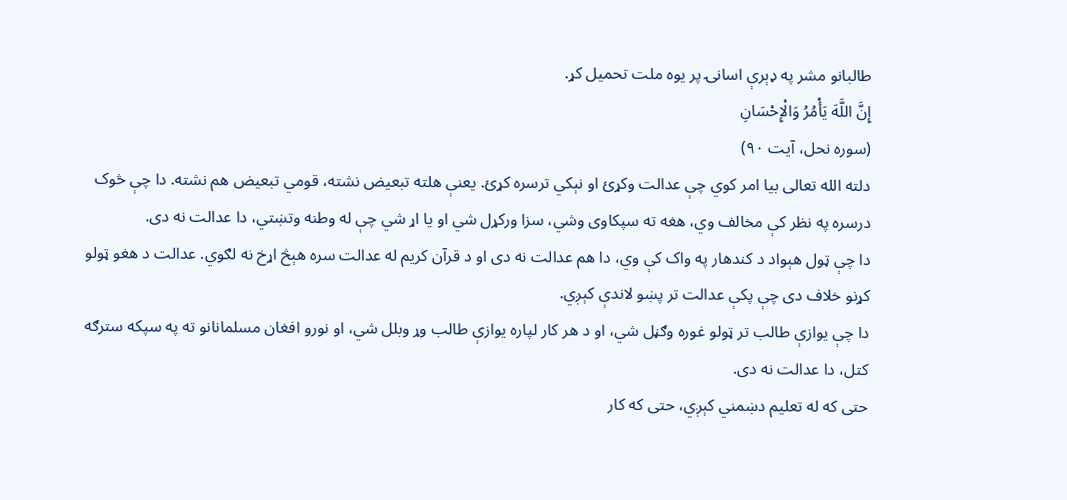طالبانو مشر په ډېرې اسانۍ پر یوه ملت تحمیل کړ.
إِنَّ اللَّهَ يَأْمُرُ وَالْإِحْسَانِ
(سوره نحل، آیت ۹۰)
دلته الله تعالی بیا امر کوي چې عدالت وکړئ او نېکي ترسره کړئ. یعنې هلته تبعیض نشته، قومي تبعیض هم نشته. دا چې څوک درسره په نظر کې مخالف وي، هغه ته سپکاوی وشي، سزا ورکړل شي او یا اړ شي چې له وطنه وتښتي، دا عدالت نه دی.
دا چې ټول هېواد د کندهار په واک کې وي، دا هم عدالت نه دی او د قرآن کریم له عدالت سره هېڅ اړخ نه لګوي. عدالت د هغو ټولو کړنو خلاف دی چې پکې عدالت تر پښو لاندې کېږي.
دا چې یوازې طالب تر ټولو غوره وګڼل شي، او د هر کار لپاره یوازې طالب وړ وبلل شي، او نورو افغان مسلمانانو ته په سپکه سترګه کتل، دا عدالت نه دی.
حتی که له تعلیم دښمني کېږي، حتی که کار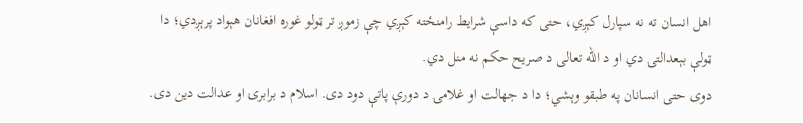اهل انسان ته نه سپارل کېږي، حتی که داسې شرایط رامنځته کېږي چې زموږ تر ټولو غوره افغانان هېواد پرېږدي؛ دا ټولې بېعدالتۍ دي او د الله تعالی د صریح حکم نه منل دي.
دوی حتی انسانان په طبقو وېشي؛ دا د جهالت او غلامۍ د دورې پاتې دود دی. اسلام د برابرۍ او عدالت دین دی.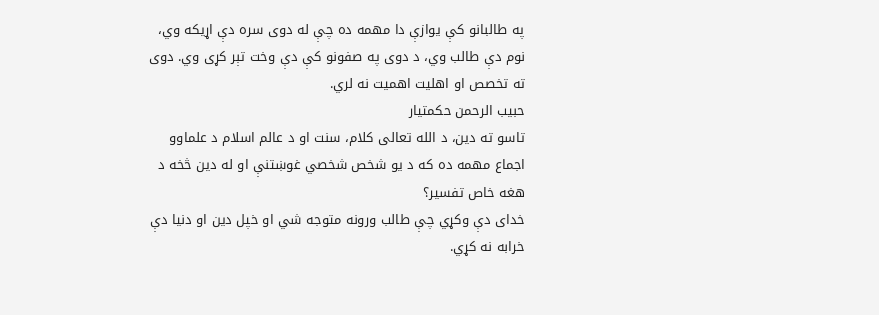په طالبانو کې یوازې دا مهمه ده چې له دوی سره دې اړیکه وي، نوم دې طالب وي، د دوی په صفونو کې دې وخت تېر کړی وي. دوی ته تخصص او اهلیت اهمیت نه لري.
حبیب الرحمن حکمتیار
تاسو ته دین، د الله تعالی کلام، سنت او د عالم اسلام د علماوو اجماع مهمه ده که د یو شخص شخصي غوښتنې او له دین څخه د هغه خاص تفسیر؟
خدای دې وکړي چې طالب ورونه متوجه شي او خپل دین او دنیا دې خرابه نه کړي.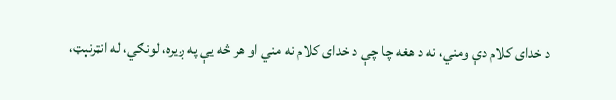د خدای کلام دې ومني، نه د هغه چا چې د خدای کلام نه مني او هر څه یې په ږیره، لونګي، له انټرنېټ،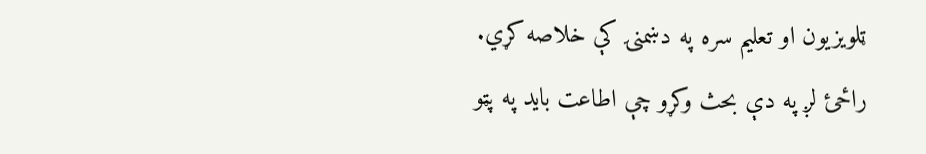ټلویزیون او تعلیم سره په دښمنۍ کې خلاصه کړي.
راځئ لږ په دې بحث وکړو چې اطاعت باید په پټو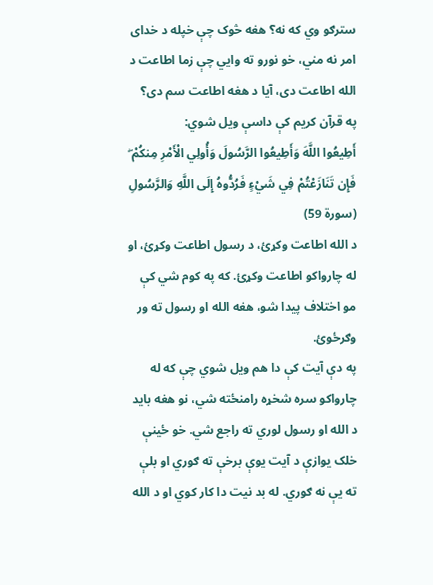سترګو وي که نه؟ هغه څوک چې خپله د خدای امر نه مني، خو نورو ته وایي چې زما اطاعت د الله اطاعت دی، آیا د هغه اطاعت سم دی؟
په قرآن کریم کې داسې ویل شوي:
أَطِيعُوا اللَّهَ وَأَطِيعُوا الرَّسُولَ وَأُولِي الْأَمْرِ مِنكُمْ ۖ فَإِن تَنَازَعْتُمْ فِي شَيْءٍ فَرُدُّوهُ إِلَى اللَّهِ وَالرَّسُولِ
(سورة 59)
د الله اطاعت وکړئ، د رسول اطاعت وکړئ، او له چارواکو اطاعت وکړئ. که په کوم شي کې مو اختلاف پیدا شو، هغه الله او رسول ته ور وګرځوئ.
په دې آیت کې دا هم ویل شوي چې که له چارواکو سره شخړه رامنځته شي، نو هغه باید د الله او رسول لوري ته راجع شي. خو ځینې خلک یوازې د آیت یوې برخې ته ګوري او بلې ته یې نه ګوري. له بد نیت دا کار کوي او د الله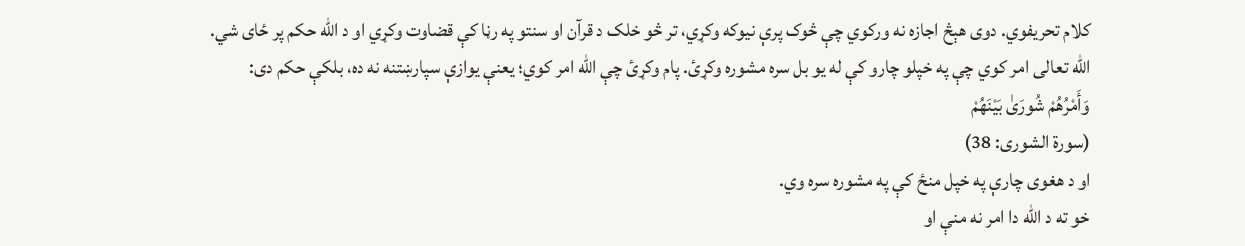کلام تحریفوي. دوی هېڅ اجازه نه ورکوي چې څوک پرې نیوکه وکړي، تر څو خلک د قرآن او سنتو په رڼا کې قضاوت وکړي او د الله حکم پر ځای شي.
الله تعالی امر کوي چې په خپلو چارو کې له یو بل سره مشوره وکړئ. پام وکړئ چې الله امر کوي؛ یعنې یوازې سپارښتنه نه ده، بلکې حکم دی:
وَأَمْرُهُمْ شُورَىٰ بَيْنَهُمْ
(سورة الشورى: 38)
او د هغوی چارې په خپل منځ کې په مشوره سره وي.
خو ته د الله دا امر نه منې او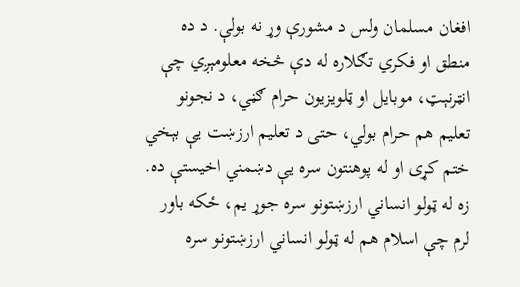افغان مسلمان ولس د مشورې وړ نه بولې. د ده منطق او فکري تګلاره له دې څخه معلومېږي چې انټرنېټ، موبایل او ټلویزیون حرام ګڼي، د نجونو تعلیم هم حرام بولي، حتی د تعلیم ارزښت یې بېخي ختم کړی او له پوهنتون سره یې دښمني اخیستې ده.
زه له ټولو انساني ارزښتونو سره جوړ یم، ځکه باور لرم چې اسلام هم له ټولو انساني ارزښتونو سره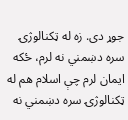جوړ دی. زه له ټکنالوژۍ سره دښمني نه لرم، ځکه ایمان لرم چې اسلام هم له ټکنالوژۍ سره دښمني نه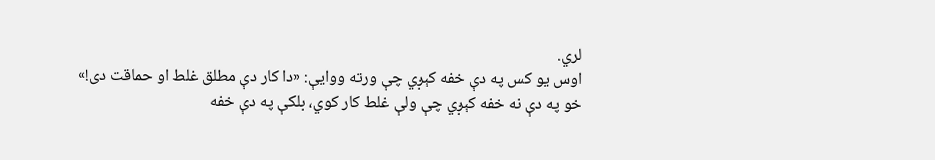لري.
اوس یو کس په دې خفه کېږي چې ورته ووایې: «دا کار دې مطلق غلط او حماقت دی!» خو په دې نه خفه کېږي چې ولې غلط کار کوي، بلکې په دې خفه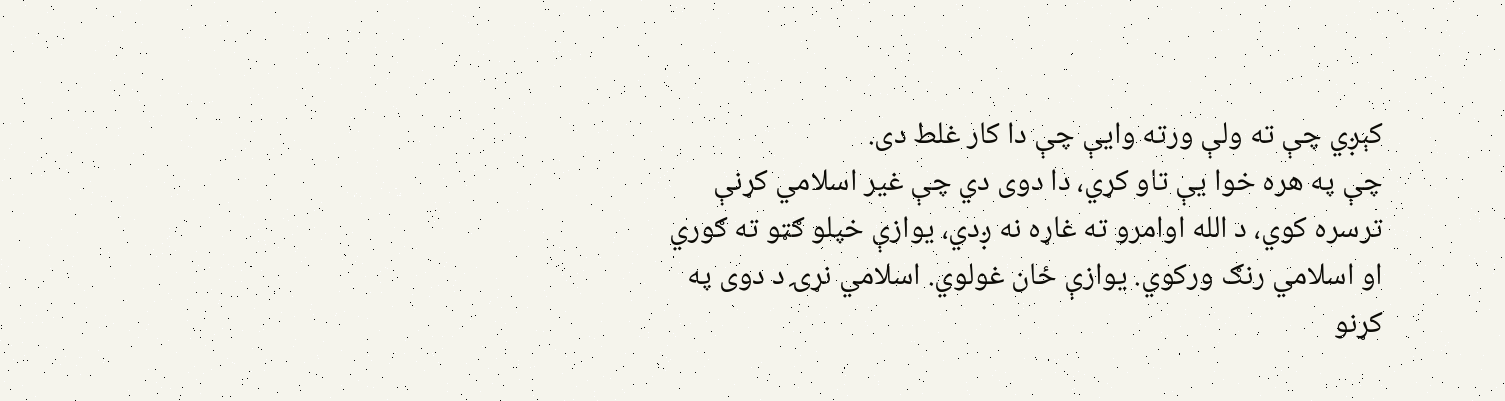کېږي چې ته ولې ورته وایې چې دا کار غلط دی.
چې په هره خوا یې تاو کړي، دا دوی دي چې غیر اسلامي کړنې ترسره کوي، د الله اوامرو ته غاړه نه ږدي، یوازې خپلو ګټو ته ګوري او اسلامي رنګ ورکوي. یوازې ځان غولوي. اسلامي نړۍ د دوی په کړنو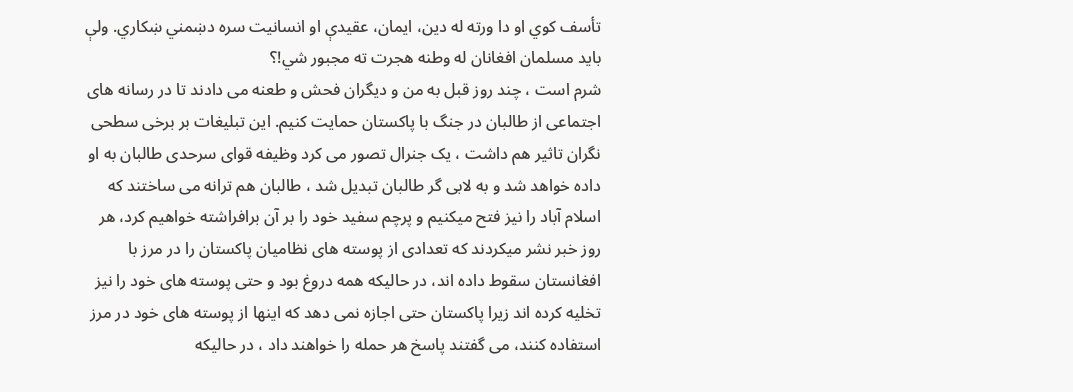تأسف کوي او دا ورته له دین، ایمان، عقیدې او انسانیت سره دښمني ښکاري. ولې باید مسلمان افغانان له وطنه هجرت ته مجبور شي!؟
شرم است ، چند روز قبل به من و دیگران فحش و طعنه می دادند تا در رسانه های اجتماعی از طالبان در جنگ با پاکستان حمایت کنیم. این تبلیغات بر برخی سطحی نگران تاثیر هم داشت ، یک جنرال تصور می کرد وظیفه قوای سرحدی طالبان به او داده خواهد شد و به لابی گر طالبان تبدیل شد ، طالبان هم ترانه می ساختند که اسلام آباد را نیز فتح میکنیم و پرچم سفید خود را بر آن برافراشته خواهیم کرد، هر روز خبر نشر میکردند که تعدادی از پوسته های نظامیان پاکستان را در مرز با افغانستان سقوط داده اند، در حالیکه همه دروغ بود و حتی پوسته های خود را نیز تخلیه کرده اند زیرا پاکستان حتی اجازه نمی دهد که اینها از پوسته های خود در مرز استفاده کنند، می گفتند پاسخ هر حمله را خواهند داد ، در حالیکه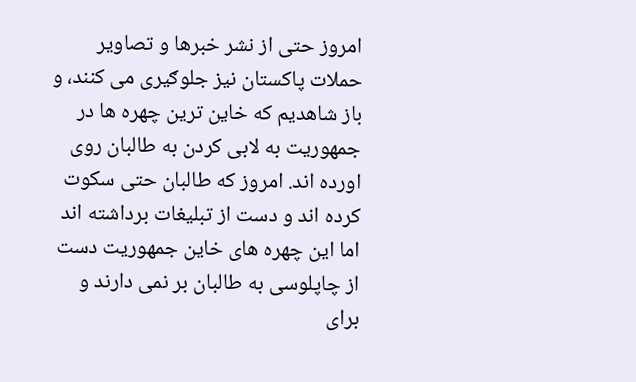امروز حتی از نشر خبرها و تصاویر حملات پاکستان نیز جلوګیری می کنند، و باز شاهدیم که خاین ترین چهره ها در جمهوریت به لابی کردن به طالبان روی اورده اند. امروز که طالبان حتی سکوت کرده اند و دست از تبلیغات برداشته اند اما این چهره های خاین جمهوریت دست از چاپلوسی به طالبان بر نمی دارند و برای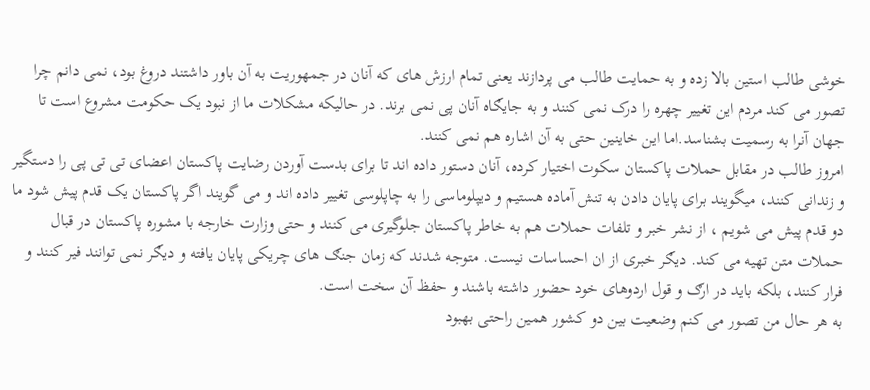خوشی طالب استین بالا زده و به حمایت طالب می پردازند یعنی تمام ارزش های که آنان در جمهوریت به آن باور داشتند دروغ بود، نمی دانم چرا تصور می کند مردم این تغییر چهره را درک نمی کنند و به جایګاه آنان پی نمی برند. در حالیکه مشکلات ما از نبود یک حکومت مشروع است تا جهان آنرا به رسمیت بشناسد.اما این خاینین حتی به آن اشاره هم نمی کنند.
امروز طالب در مقابل حملات پاکستان سکوت اختیار کرده، آنان دستور داده اند تا برای بدست آوردن رضایت پاکستان اعضای تی تی پی را دستگیر و زندانی کنند، میگویند برای پایان دادن به تنش آماده هستیم و دیپلوماسی را به چاپلوسی تغییر داده اند و می گویند اگر پاکستان یک قدم پیش شود ما دو قدم پیش می شویم ، از نشر خبر و تلفات حملات هم به خاطر پاکستان جلوگیری می کنند و حتی وزارت خارجه با مشوره پاکستان در قبال حملات متن تهیه می کند. دیګر خبری از ان احساسات نیست. متوجه شدند که زمان جنګ های چریکی پایان یافته و دیګر نمی توانند فیر کنند و فرار کنند، بلکه باید در ارګ و قول اردوهای خود حضور داشته باشند و حفظ آن سخت است.
به هر حال من تصور می کنم وضعیت بین دو کشور همین راحتی بهبود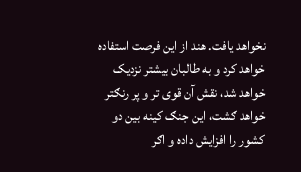نخواهد یافت. هند از این فرصت استفاده خواهد کرد و به طالبان بیشتر نزدیک خواهد شد، نقش آن قوی تر و پر رنګتر خواهد ګشت، این جنګ کینه بین دو کشور را افزایش داده و اګر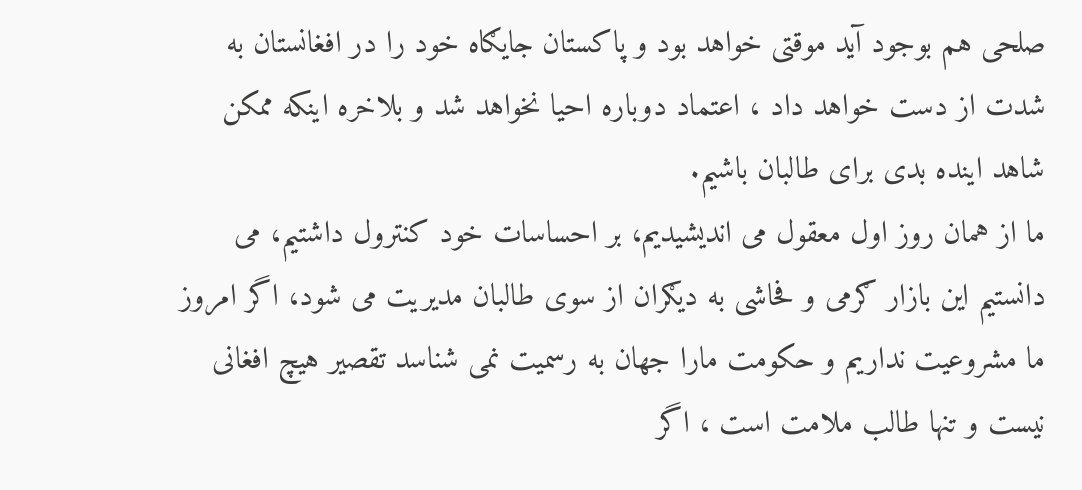صلحی هم بوجود آید موقتی خواهد بود و پاکستان جایګاه خود را در افغانستان به شدت از دست خواهد داد ، اعتماد دوباره احیا نخواهد شد و بلاخره اینکه ممکن شاهد اینده بدی برای طالبان باشیم.
ما از همان روز اول معقول می اندیشیدیم، بر احساسات خود کنترول داشتیم، می دانستیم این بازار ګرمی و فحاشی به دیګران از سوی طالبان مدیریت می شود، اگر امروز ما مشروعیت نداریم و حکومت مارا جهان به رسمیت نمی شناسد تقصیر هیچ افغانی نیست و تنها طالب ملامت است ، اگر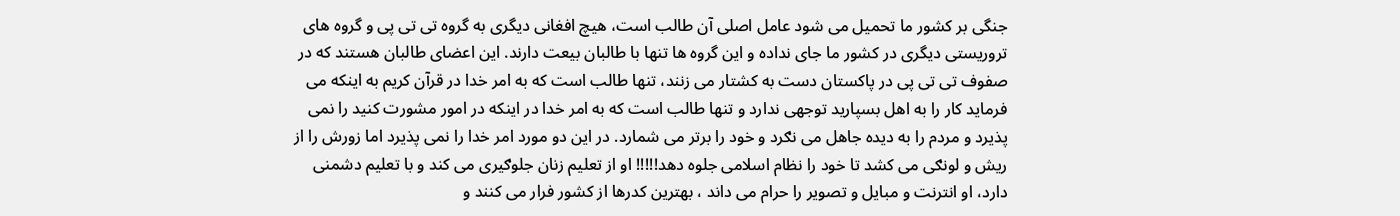جنگی بر کشور ما تحمیل می شود عامل اصلی آن طالب است، هیچ افغانی دیگری به گروه تی تی پی و گروه های تروریستی دیگری در کشور ما جای نداده و این گروه ها تنها با طالبان بیعت دارند. این اعضای طالبان هستند که در صفوف تی تی پی در پاکستان دست به کشتار می زنند، تنها طالب است که به امر خدا در قرآن کریم به اینکه می فرماید کار را به اهل بسپارید توجهی ندارد و تنها طالب است که به امر خدا در اینکه در امور مشورت کنید را نمی پذیرد و مردم را به دیده جاهل می نګرد و خود را برتر می شمارد. در این دو مورد امر خدا را نمی پذیرد اما زورش را از ریش و لونګی می کشد تا خود را نظام اسلامی جلوه دهد!!!!! او از تعلیم زنان جلوګیری می کند و با تعلیم دشمنی دارد، او انترنت و مبایل و تصویر را حرام می داند ، بهترین کدرها از کشور فرار می کنند و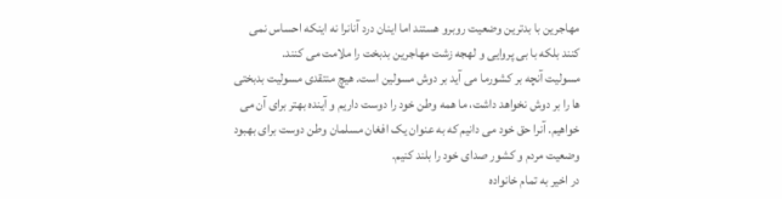مهاجرین با بدترین وضعیت روبرو هستند اما اینان درد آنانرا نه اینکه احساس نمی کنند بلکه با بی پروایی و لهجه زشت مهاجرین بدبخت را ملامت می کنند.
مسولیت آنچه بر کشورما می آید بر دوش مسولین است. هیچ منتقدی مسولیت بدبختی ها را بر دوش نخواهد داشت، ما همه وطن خود را دوست داریم و آینده بهتر برای آن می خواهیم. آنرا حق خود می دانیم که به عنوان یک افغان مسلمان وطن دوست برای بهبود وضعیت مردم و کشور صدای خود را بلند کنیم.
در اخیر به تمام خانواده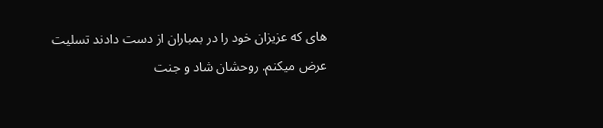های که عزیزان خود را در بمباران از دست دادند تسلیت عرض میکنم. روحشان شاد و جنت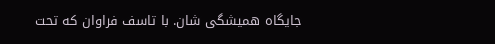جایگاه همیشگی شان. با تاسف فراوان که تحت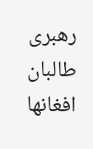رهبری طالبان افغانها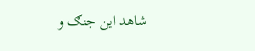شاهد این جنګ و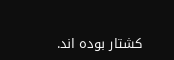کشتار بوده اند.